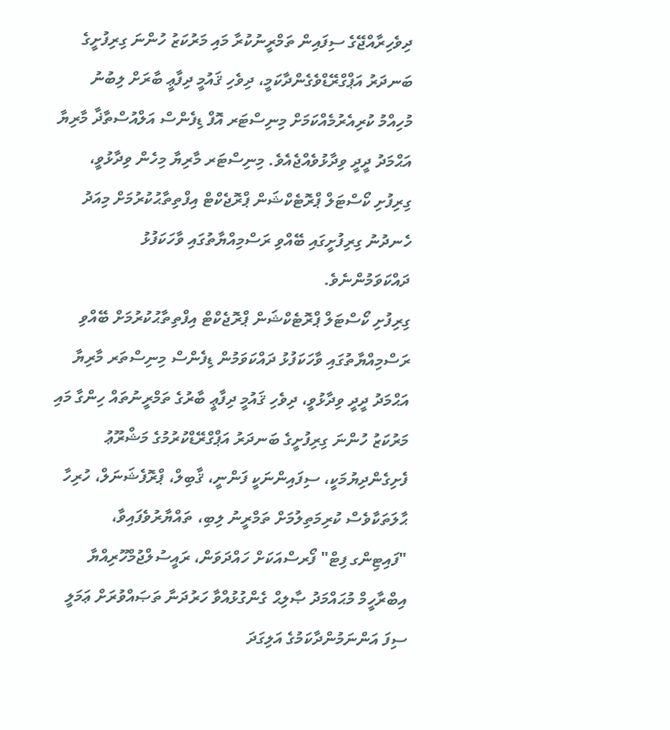ދިވެހިރާއްޖޭގެ ސިފައިން ތަމްރީނުކުރާ މައި މަރުކަޒު ހުންނަ ގިރިފުށީގެ ބަނދަރު އަޕްގްރޭޑްވެގެންދާކަމީ، ދިވެހި ޤައުމީ ދިފާޢީ ބާރަށް ލިބުނު މުހިއްމު ކުރިއެރުމެއްކަމަށް މިނިސްޓަރ އޮފް ޑިފެންސް އަލްއުސްތާޛާ މާރިޔާ އަޙްމަދު ދީދީ ވިދާޅުވެއްޖެއެވެ. މިނިސްޓަރ މާރިޔާ މިހެން ވިދާޅުވީ، ގިރިފުށި ކޯސްޓަލް ޕްރޮޓެކްޝަން ޕްރޮޖެކްޓް އިފްތިތާޙުކުރުމަށް މިއަދު ހެނދުނު ގިރިފުށީގައި ބޭއްވި ރަސްމިއްޔާތުގައި ވާހަކަފުޅު ދައްކަވަމުންނެވެ.
ގިރިފުށި ކޯސްޓަލް ޕްރޮޓެކްޝަން ޕްރޮޖެކްޓް އިފްތިތާޙުކުރުމަށް ބޭއްވި ރަސްމިއްޔާތުގައި ވާހަކަފުޅު ދައްކަވަމުން ޑިފެންސް މިނިސްތަރ މާރިޔާ އަޙްމަދު ދީދީ ވިދާޅުވީ، ދިވެހި ޤައުމީ ދިފާޢީ ބާރުގެ ތަމްރީނުތައް ހިންގާ މައި މަރުކަޒު ހުންނަ ގިރިފުށީގެ ބަނދަރު އަޕްގްރޭޑްކުރުމުގެ މަޝްރޫޢު ފެށިގެންދިޔުމަކީ، ސިފައިންނަކީ ފަންނީ، ޤާބިލް، ޕްރޮފެޝަނަލް، ހުރިހާ ޙާލަތަކާވެސް ކުރިމަތިލުމަށް ތަމްރީނު ލިބި، ތައްޔާރުވެފައިވާ، "ފައިޓިންގ ފިޓް" ފޯރސްއަކަށް ހައްދަވަން، ރައީސުލްޖުމްހޫރިއްޔާ އިބްރާހީމް މުޙައްމަދު ޞާލިޙް ގެންގުޅުއްވާ ހަރުދަނާ ތަޞައްވުރަށް ޢަމަލީ ސިފަ އަންނަމުންދާކަމުގެ އަލިގަދަ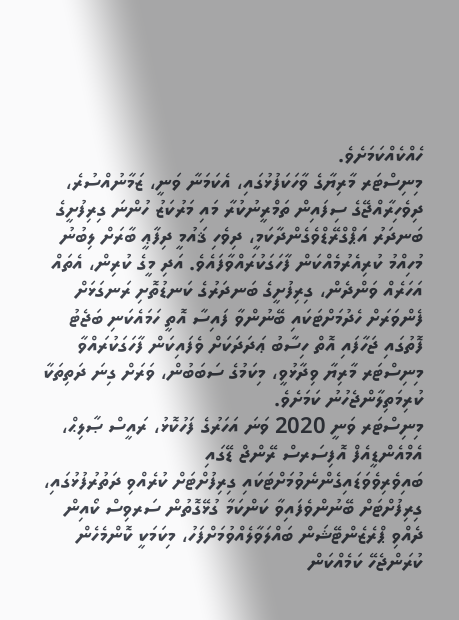ހެއްކެއްކަމަށެވެ.
މިނިސްޓަރ މާރިޔާގެ ވާހަކަފުޅުގައި، އެކަމަނާ ވަނީ، ޒަމާނުއްސުރެ، ދިވެހިރާއްޖޭގެ ސިފައިން ތަމްރީނުކުރާ މައި މަރުކަޒު ހުންނަ ގިރިފުށީގެ ބަނދަރު އަޕްގްރޭޑްވެގެންދާކަމީ، ދިވެހި ޤައުމީ ދިފާޢީ ބާރަށް ލިބުނު މުހިއްމު ކުރިއެރުމެއްކަން ފާހަގަކުރައްވާފައެވެ. އަދި މީގެ ކުރިން، އެތައް އަހަރެއް ވަންދެން، ގިރިފުށީގެ ބަނދަރުގެ ކަނޑުތޮށި ރަނގަޅަށް ފެންވަރަށް ހެދުމަށްޓަކައި ބޭނުންވާ ފައިސާ އޮތީ ހަމައެކަނި ބަޖެޓު ފޮތުގައި ޖަހާފައި އޮތް ހިސާބު ޢަދަދަކަށް ވެފައިކަން ފާހަގަކުރައްވާ މިނިސްޓަރ މާރިޔާ ވިދާޅުވީ، މިކަމުގެ ސަބަބުން، ވަރަށް ގިނަ ދަތިތަކާ ކުރިމަތިލާންޖެހުނު ކަމަށެވެ.
މިނިސްޓަރ ވަނީ 2020 ވަނަ އަހަރުގެ ފަހުކޮޅު، ރައީސް ޞާލިޙް، އެމްއެންޑީއެފް އޮފިސަރސް ރޭންޖް ޑޭގައި ބައިވެރިވެވަޑައިގެންނެވުމަށްޓަކައި ގިރިފުށްޓަށް ކުރެއްވި ދަތުރުފުޅުގައި، ގިރިފުށްޓަށް ބޭނުންވެފައިވާ ކަންކަމާ ގުޅޭގޮތުން ސަރވިސް ކޯއިން ދެއްވި ޕްރެޒެންޓޭޝަން ބައްލަވާލެއްވުމަށްފަހު، މިކަމަކީ ކޮންމެހެން ކުރަންޖެހޭ ކަމެއްކަން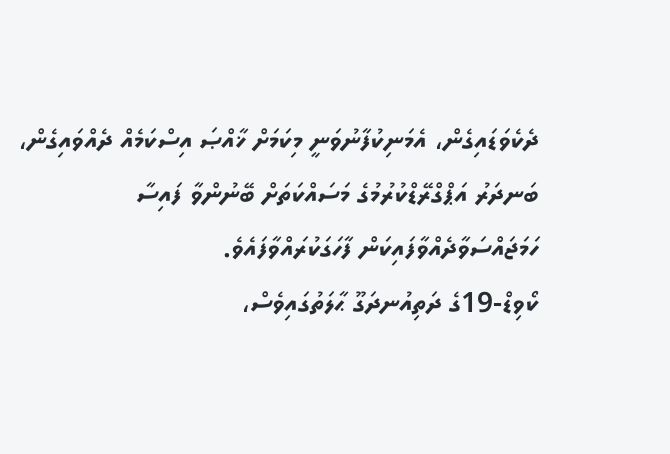ދެކެވަޑައިގެން، އެމަނިކުފާނުވަނީ މިކަމަށް ޚާއްޞަ އިސްކަމެއް ދެއްވައިގެން، ބަނދަރު އަޕްގްރޭޑްކުރުމުގެ މަސައްކަތަށް ބޭނުންވާ ފައިސާ ހަމަޖައްސަވާދެއްވާފައިކަން ފާހަގަކުރައްވާފައެވެ.
ކޯވިޑް-19ގެ ދަތިއުނދަގޫ ޙާލަތުގައިވެސް،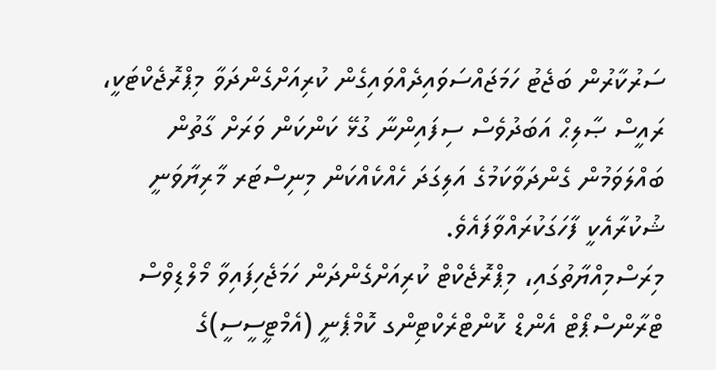ސަރުކާރުން ބަޖެޓު ހަމަޖައްސަވައިދެއްވައިގެން ކުރިއަށްގެންދަވާ މިޕްރޮޖެކްޓަކީ، ރައީސް ޞާލިޙް އަބަދުވެސް ސިފައިންނާ ގުޅޭ ކަންކަން ވަރަށް ގާތުން ބައްލަވަމުން ގެންދަވާކަމުގެ އަލިގަދަ ހެއްކެއްކަން މިނިސްޓަރ މާރިޔާވަނީ ޝުކުރާއެކީ ފާހަގަކުރައްވާފައެވެ.
މިރަސްމިއްޔާތުގައި، މިޕްރޮޖެކްޓް ކުރިއަށްގެންދަން ހަމަޖެހިފައިވާ މޯލްޑިވްސް ޓްރާންސްޕޯޓް އެންޑް ކޮންޓްރެކްޓިންގ ކޮމްޕެނީ (އެމްޓީސީސީ)ގެ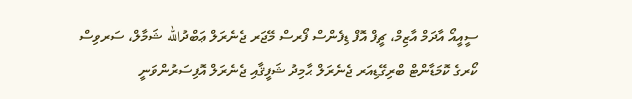ސީއީއޯ އާދަމް އާޒިމް، ޗީފް އޮފް ޑިފެންސް ފޯރސް މޭޖަރ ޖެނެރަލް ޢަބްދުالله ޝަމާލް، ސަރވިސް ކޯރގެ ކޮމަޑާންޓް ބްރިގޭޑިއަރ ޖެނެރަލް ޙާމިދު ޝަފީޤާއި ޖެނެރަލް އޮފިސަރުންވަނީ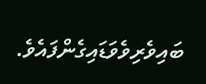ބައިވެރިވެވަޑައިގެންފައެވެ.